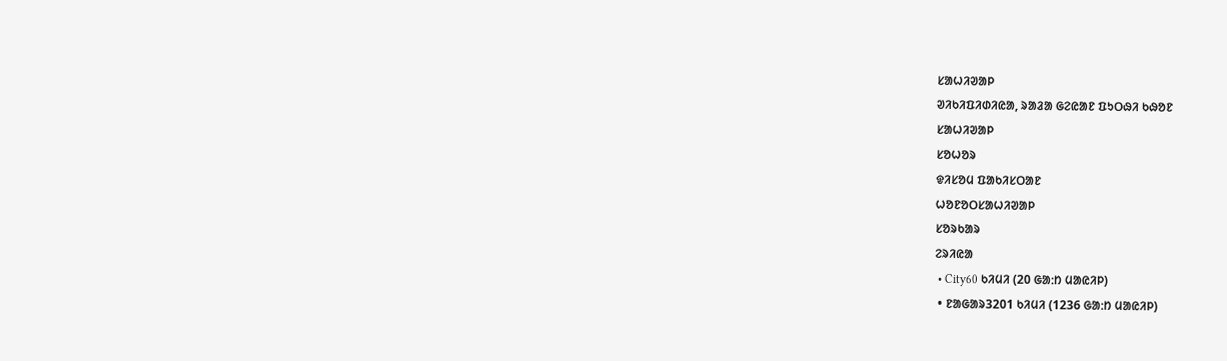ᱥᱟᱦᱤᱣᱟᱞ
ᱣᱤᱠᱤᱯᱤᱰᱤᱭᱟ, ᱨᱟᱲᱟ ᱜᱮᱭᱟᱱ ᱯᱩᱛᱷᱤ ᱠᱷᱚᱱ
ᱥᱟᱦᱤᱣᱟᱞ
ᱥᱚᱦᱚᱨ
ᱫᱤᱥᱚᱢ ᱯᱟᱠᱤᱥᱛᱟᱱ
ᱦᱚᱱᱚᱛᱥᱟᱦᱤᱣᱟᱞ
ᱥᱚᱨᱠᱟᱨ
ᱮᱨᱤᱭᱟ
 • City60 ᱠᱤᱢᱤ (20 ᱜᱟᱺᱴ ᱢᱟᱭᱤᱞ)
 • ᱱᱟᱜᱟᱨ3201 ᱠᱤᱢᱤ (1236 ᱜᱟᱺᱴ ᱢᱟᱭᱤᱞ)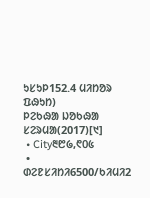ᱩᱥᱩᱞ152.4 ᱢᱤᱴᱚᱨ ᱯᱷᱩᱴ)
ᱞᱮᱠᱷᱟ ᱡᱚᱠᱷᱟ ᱥᱮᱨᱢᱟ(2017)[᱑]
 • City᱓᱘᱙,᱖᱐᱕
 • ᱰᱮᱱᱥᱤᱴᱤ6500/ᱠᱤᱢᱤ2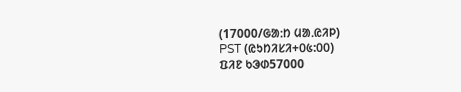(17000/ᱜᱟᱺᱴ ᱢᱟᱹᱭᱤᱞ)
PST (ᱭᱩᱴᱤᱥᱤ+᱐᱕:᱐᱐)
ᱯᱤᱱ ᱠᱳᱰ57000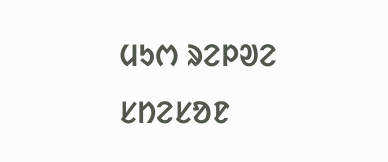ᱢᱩᱬ ᱨᱮᱞᱣᱮ ᱥᱴᱮᱥᱚᱱ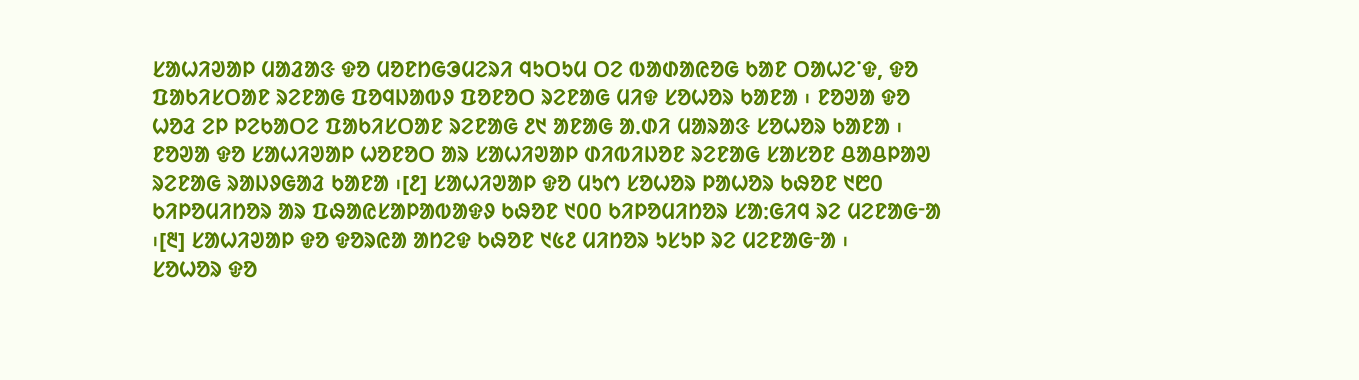ᱥᱟᱦᱤᱣᱟᱞ ᱢᱟᱲᱟᱝ ᱫᱚ ᱢᱚᱱᱴᱜᱳᱢᱮᱨᱤ ᱧᱩᱛᱩᱢ ᱛᱮ ᱵᱟᱰᱟᱭᱚᱜ ᱠᱟᱱ ᱛᱟᱦᱮᱸᱫ, ᱫᱚ ᱯᱟᱠᱤᱥᱛᱟᱱ ᱨᱮᱱᱟᱜ ᱯᱚᱧᱡᱟᱵᱽ ᱯᱚᱱᱚᱛ ᱨᱮᱱᱟᱜ ᱢᱤᱫ ᱥᱚᱦᱚᱨ ᱠᱟᱱᱟ ᱾ ᱱᱚᱣᱟ ᱫᱚ ᱦᱚᱲ ᱮᱞ ᱞᱮᱠᱟᱛᱮ ᱯᱟᱠᱤᱥᱛᱟᱱ ᱨᱮᱱᱟᱜ ᱒᱑ ᱟᱱᱟᱜ ᱟᱹᱰᱤ ᱢᱟᱨᱟᱝ ᱥᱚᱦᱚᱨ ᱠᱟᱱᱟ ᱾ ᱱᱚᱣᱟ ᱫᱚ ᱥᱟᱦᱤᱣᱟᱞ ᱦᱚᱱᱚᱛ ᱟᱨ ᱥᱟᱦᱤᱣᱟᱞ ᱰᱤᱵᱤᱡᱚᱱ ᱨᱮᱱᱟᱜ ᱥᱟᱥᱚᱱ ᱪᱟᱪᱞᱟᱣ ᱨᱮᱱᱟᱜ ᱨᱟᱡᱽᱜᱟᱲ ᱠᱟᱱᱟ ᱾[᱒] ᱥᱟᱦᱤᱣᱟᱞ ᱫᱚ ᱢᱩᱬ ᱥᱚᱦᱚᱨ ᱞᱟᱦᱚᱨ ᱠᱷᱚᱱ ᱑᱘᱐ ᱠᱤᱞᱚᱢᱤᱴᱚᱨ ᱟᱨ ᱯᱷᱟᱭᱥᱟᱞᱟᱵᱟᱫᱽ ᱠᱷᱚᱱ ᱑᱐᱐ ᱠᱤᱞᱚᱢᱤᱴᱚᱨ ᱥᱟᱺᱜᱤᱧ ᱨᱮ ᱢᱮᱱᱟᱜᱼᱟ ᱾[᱓] ᱥᱟᱦᱤᱣᱟᱞ ᱫᱚ ᱫᱚᱨᱭᱟ ᱟᱴᱮᱫ ᱠᱷᱚᱱ ᱑᱕᱒ ᱢᱤᱴᱚᱨ ᱩᱥᱩᱞ ᱨᱮ ᱢᱮᱱᱟᱜᱼᱟ ᱾
ᱥᱚᱦᱚᱨ ᱫᱚ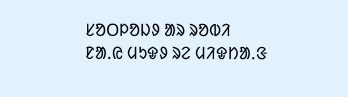ᱥᱚᱛᱞᱚᱡᱽ ᱟᱨ ᱨᱚᱵᱤ ᱱᱟᱹᱭ ᱢᱩᱫᱽ ᱨᱮ ᱢᱤᱫᱴᱟᱹᱝ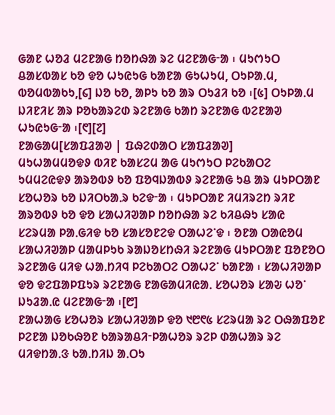ᱜᱟᱱ ᱦᱚᱲ ᱢᱮᱱᱟᱜ ᱴᱚᱴᱷᱟ ᱨᱮ ᱢᱮᱱᱟᱜᱼᱟ ᱾ ᱢᱩᱬᱩᱛ ᱪᱟᱥᱵᱟᱥ ᱠᱚ ᱫᱚ ᱦᱩᱭᱩᱜ ᱠᱟᱱᱟ ᱜᱩᱦᱩᱢ, ᱛᱩᱞᱟᱹᱢ, ᱵᱚᱢᱵᱟᱠᱩ,[᱔] ᱡᱚ ᱠᱚ, ᱟᱞᱩ ᱠᱚ ᱟᱨ ᱛᱩᱲᱤ ᱠᱚ ᱾[᱕] ᱛᱩᱞᱟᱹᱢ ᱡᱤᱱᱤᱥ ᱟᱨ ᱞᱚᱠᱟᱨᱮᱰ ᱨᱮᱱᱟᱜ ᱠᱟᱴ ᱨᱮᱱᱟᱜ ᱵᱮᱱᱟᱣ ᱦᱩᱭᱩᱜᱼᱟ ᱾[᱖][᱗]
ᱱᱟᱜᱟᱢ[ᱥᱟᱯᱲᱟᱣ | ᱯᱷᱮᱰᱟᱛ ᱥᱟᱯᱲᱟᱣ]
ᱢᱩᱦᱟᱢᱢᱚᱫᱽ ᱵᱤᱱ ᱠᱟᱥᱮᱢ ᱟᱜ ᱢᱩᱬᱩᱛ ᱞᱮᱠᱟᱛᱮ ᱩᱢᱢᱮᱭᱫᱽ ᱟᱨᱚᱵᱽ ᱠᱚ ᱯᱚᱧᱡᱟᱵᱽ ᱨᱮᱱᱟᱜ ᱩᱪ ᱟᱨ ᱢᱩᱞᱛᱟᱱ ᱥᱚᱦᱚᱨ ᱠᱚ ᱡᱤᱛᱠᱟᱹᱨ ᱠᱮᱫᱼᱟ ᱾ ᱢᱩᱞᱛᱟᱱ ᱤᱢᱤᱨᱮᱴ ᱨᱤᱱ ᱟᱨᱚᱵᱽ ᱠᱚ ᱫᱚ ᱥᱟᱦᱤᱣᱟᱞ ᱴᱚᱴᱷᱟ ᱨᱮ ᱠᱤᱪᱷᱩ ᱥᱟᱭ ᱥᱮᱨᱢᱟ ᱞᱟᱹᱜᱤᱫ ᱠᱚ ᱥᱟᱥᱚᱱᱮᱫ ᱛᱟᱦᱮᱸᱫ ᱾ ᱚᱱᱟ ᱛᱟᱭᱚᱢ ᱥᱟᱦᱤᱣᱟᱞ ᱢᱟᱢᱞᱩᱠ ᱨᱟᱡᱚᱥᱴᱷᱤ ᱨᱮᱱᱟᱜ ᱢᱩᱞᱛᱟᱱ ᱯᱚᱱᱚᱛ ᱨᱮᱱᱟᱜ ᱢᱤᱫ ᱦᱟᱹᱴᱤᱧ ᱞᱮᱠᱟᱛᱮ ᱛᱟᱦᱮᱸ ᱠᱟᱱᱟ ᱾ ᱥᱟᱦᱤᱣᱟᱞ ᱫᱚ ᱫᱮᱯᱟᱞᱯᱩᱨ ᱨᱮᱱᱟᱜ ᱱᱟᱜᱟᱢᱤᱭᱟᱹ ᱥᱚᱦᱚᱨ ᱥᱟᱶ ᱦᱚᱸ ᱡᱩᱲᱟᱹᱭ ᱢᱮᱱᱟᱜᱼᱟ ᱾[᱘]
ᱱᱟᱦᱟᱜ ᱥᱚᱦᱚᱨ ᱥᱟᱦᱤᱣᱟᱞ ᱫᱚ ᱑᱘᱖᱕ ᱥᱮᱨᱢᱟ ᱨᱮ ᱛᱷᱟᱯᱚᱱ ᱞᱮᱱᱟ ᱡᱚᱠᱷᱚᱱ ᱠᱟᱨᱟᱪᱤᱼᱞᱟᱦᱚᱨ ᱨᱮᱞ ᱰᱟᱦᱟᱨ ᱨᱮ ᱢᱤᱫᱴᱟᱹᱝ ᱠᱟᱹᱴᱤᱡ ᱟᱹᱛᱩ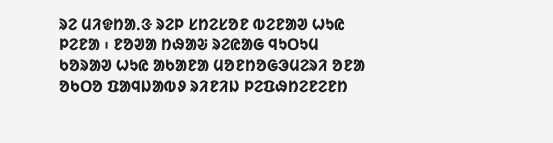ᱨᱮ ᱢᱤᱫᱴᱟᱹᱝ ᱨᱮᱞ ᱥᱴᱮᱥᱚᱱ ᱵᱮᱱᱟᱣ ᱦᱩᱭ ᱞᱮᱱᱟ ᱾ ᱱᱚᱣᱟ ᱴᱷᱟᱶ ᱨᱮᱭᱟᱜ ᱧᱩᱛᱩᱢ ᱠᱚᱨᱟᱣ ᱦᱩᱭ ᱟᱠᱟᱱᱟ ᱢᱚᱱᱴᱚᱜᱳᱢᱮᱨᱤ ᱚᱱᱟ ᱚᱠᱛᱚ ᱯᱟᱧᱡᱟᱵᱽ ᱨᱤᱱᱤᱡ ᱞᱮᱯᱷᱴᱮᱱᱮᱱᱴ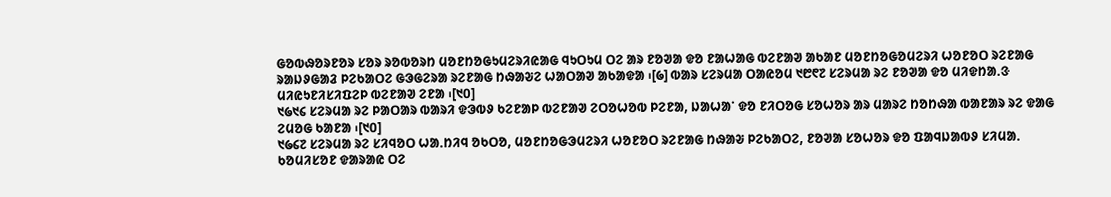ᱜᱚᱵᱷᱚᱨᱱᱚᱨ ᱥᱚᱨ ᱨᱚᱵᱚᱨᱴ ᱢᱚᱱᱴᱚᱜᱩᱢᱮᱨᱤᱭᱟᱜ ᱧᱩᱛᱩᱢ ᱛᱮ ᱟᱨ ᱱᱚᱣᱟ ᱫᱚ ᱱᱟᱦᱟᱜ ᱵᱮᱱᱟᱣ ᱟᱠᱟᱱ ᱢᱚᱱᱴᱚᱜᱚᱢᱮᱨᱤ ᱦᱚᱱᱚᱛ ᱨᱮᱱᱟᱜ ᱨᱟᱡᱽᱜᱟᱲ ᱞᱮᱠᱟᱛᱮ ᱜᱳᱜᱮᱨᱟ ᱨᱮᱱᱟᱜ ᱴᱷᱟᱶᱮ ᱦᱟᱛᱟᱣ ᱟᱠᱟᱫᱟ ᱾[᱙] ᱵᱟᱨ ᱥᱮᱨᱢᱟ ᱛᱟᱭᱚᱢ ᱑᱘᱖᱗ ᱥᱮᱨᱢᱟ ᱨᱮ ᱱᱚᱣᱟ ᱫᱚ ᱢᱤᱫᱴᱟᱹᱝ ᱢᱤᱭᱩᱱᱤᱥᱤᱯᱮᱞ ᱵᱮᱱᱟᱣ ᱮᱱᱟ ᱾[᱑᱐]
᱑᱙᱑᱔ ᱥᱮᱨᱢᱟ ᱨᱮ ᱞᱟᱛᱟᱨ ᱵᱟᱨᱤ ᱫᱳᱵᱽ ᱠᱮᱱᱟᱞ ᱵᱮᱱᱟᱣ ᱮᱛᱚᱦᱚᱵ ᱞᱮᱱᱟ, ᱡᱟᱦᱟᱸ ᱫᱚ ᱱᱤᱛᱚᱜ ᱥᱚᱦᱚᱨ ᱟᱨ ᱢᱟᱨᱮ ᱴᱚᱴᱷᱟ ᱵᱟᱱᱟᱨ ᱨᱮ ᱫᱟᱜ ᱮᱢᱚᱜ ᱠᱟᱱᱟ ᱾[᱑᱐]
᱑᱙᱔᱗ ᱥᱮᱨᱢᱟ ᱨᱮ ᱥᱤᱧᱚᱛ ᱦᱟᱹᱴᱤᱧ ᱚᱠᱛᱚ, ᱢᱚᱱᱴᱚᱜᱳᱢᱮᱨᱤ ᱦᱚᱱᱚᱛ ᱨᱮᱱᱟᱜ ᱴᱷᱟᱶ ᱞᱮᱠᱟᱛᱮ, ᱱᱚᱣᱟ ᱥᱚᱦᱚᱨ ᱫᱚ ᱯᱟᱧᱡᱟᱵᱽ ᱥᱤᱢᱟᱹ ᱠᱚᱢᱤᱥᱚᱱ ᱫᱟᱨᱟᱭ ᱛᱮ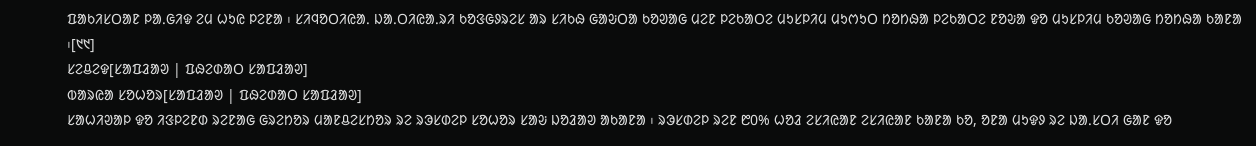ᱯᱟᱠᱤᱥᱛᱟᱱ ᱞᱟᱹᱜᱤᱫ ᱮᱢ ᱦᱩᱭ ᱞᱮᱱᱟ ᱾ ᱥᱤᱧᱚᱛᱤᱭᱟᱹ ᱡᱟᱹᱛᱤᱭᱟᱹᱨᱤ ᱠᱚᱝᱜᱽᱨᱮᱥ ᱟᱨ ᱥᱤᱠᱷ ᱜᱟᱶᱛᱟ ᱠᱚᱣᱟᱜ ᱢᱮᱱ ᱞᱮᱠᱟᱛᱮ ᱢᱩᱥᱞᱤᱢ ᱢᱩᱬᱩᱛ ᱴᱚᱴᱷᱟ ᱞᱮᱠᱟᱛᱮ ᱱᱚᱶᱟ ᱫᱚ ᱢᱩᱥᱞᱤᱢ ᱠᱚᱣᱟᱜ ᱴᱚᱴᱷᱟ ᱠᱟᱱᱟ ᱾[᱑᱑]
ᱥᱮᱪᱮᱫ[ᱥᱟᱯᱲᱟᱣ | ᱯᱷᱮᱰᱟᱛ ᱥᱟᱯᱲᱟᱣ]
ᱵᱟᱨᱭᱟ ᱥᱚᱦᱚᱨ[ᱥᱟᱯᱲᱟᱣ | ᱯᱷᱮᱰᱟᱛ ᱥᱟᱯᱲᱟᱣ]
ᱥᱟᱦᱤᱣᱟᱞ ᱫᱚ ᱤᱝᱞᱮᱱᱰ ᱨᱮᱱᱟᱜ ᱜᱨᱮᱴᱚᱨ ᱢᱟᱱᱪᱮᱥᱴᱚᱨ ᱨᱮ ᱨᱳᱥᱰᱮᱞ ᱥᱚᱦᱚᱨ ᱥᱟᱶ ᱡᱚᱲᱟᱣ ᱟᱠᱟᱱᱟ ᱾ ᱨᱳᱥᱰᱮᱞ ᱨᱮᱱ ᱘᱐% ᱦᱚᱲ ᱮᱥᱤᱭᱟᱱ ᱮᱥᱤᱭᱟᱱ ᱠᱟᱱᱟ ᱠᱚ, ᱚᱱᱟ ᱢᱩᱫᱽ ᱨᱮ ᱡᱟᱹᱥᱛᱤ ᱜᱟᱱ ᱫᱚ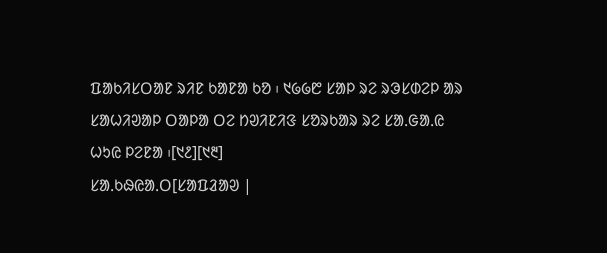ᱯᱟᱠᱤᱥᱛᱟᱱ ᱨᱤᱱ ᱠᱟᱱᱟ ᱠᱚ ᱾ ᱑᱙᱙᱘ ᱥᱟᱞ ᱨᱮ ᱨᱳᱥᱰᱮᱞ ᱟᱨ ᱥᱟᱦᱤᱣᱟᱞ ᱛᱟᱞᱟ ᱛᱮ ᱴᱣᱤᱱᱤᱝ ᱥᱚᱨᱠᱟᱨ ᱨᱮ ᱥᱟᱹᱜᱟᱹᱭ ᱦᱩᱭ ᱞᱮᱱᱟ ᱾[᱑᱒][᱑᱓]
ᱥᱟᱹᱠᱷᱭᱟᱹᱛ[ᱥᱟᱯᱲᱟᱣ |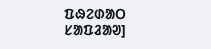ᱯᱷᱮᱰᱟᱛ ᱥᱟᱯᱲᱟᱣ]